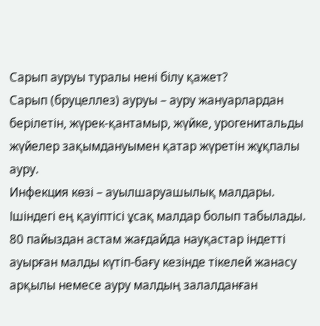Cарып ауруы туралы нені білу қажет?
Сарып (бруцеллез) ауруы – ауру жануарлардан берілетін, жүрек-қантамыр, жүйке, урогенитальды жүйелер зақымдануымен қатар жүретін жұқпалы ауру.
Инфекция көзі – ауылшаруашылық малдары. Ішіндегі ең қауіптісі ұсақ малдар болып табылады. 80 пайыздан астам жағдайда науқастар індетті ауырған малды күтіп-бағу кезінде тікелей жанасу арқылы немесе ауру малдың залалданған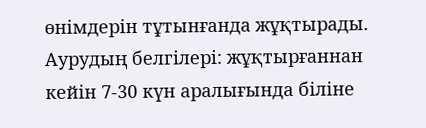өнімдерін тұтынғанда жұқтырады.
Аурудың белгілері: жұқтырғаннан кейін 7-30 күн аралығында біліне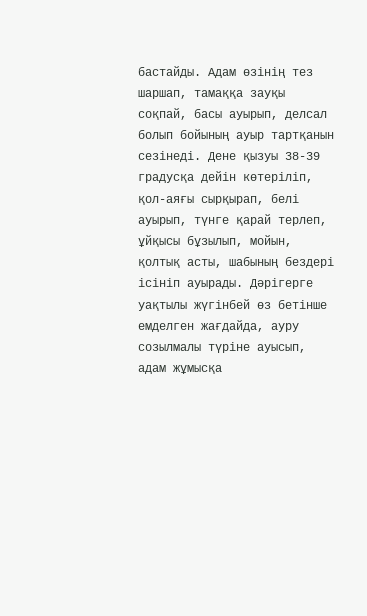бастайды. Адам өзінің тез шаршап, тамаққа зауқы соқпай, басы ауырып, делсал болып бойының ауыр тартқанын сезінеді. Дене қызуы 38-39 градусқа дейін көтеріліп, қол-аяғы сырқырап, белі ауырып, түнге қарай терлеп, ұйқысы бұзылып, мойын, қолтық асты, шабының бездері ісініп ауырады. Дәрігерге уақтылы жүгінбей өз бетінше емделген жағдайда, ауру созылмалы түріне ауысып, адам жұмысқа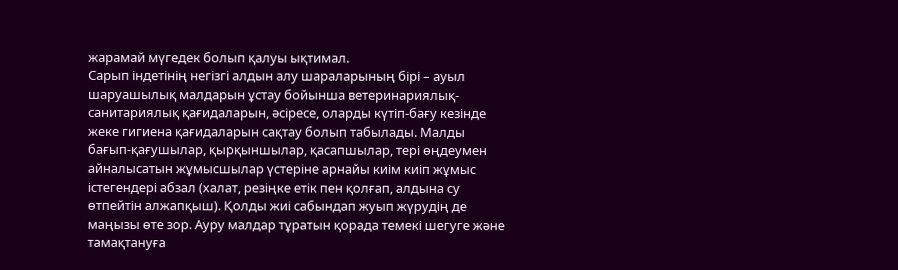жарамай мүгедек болып қалуы ықтимал.
Сарып індетінің негізгі алдын алу шараларының бірі – ауыл шаруашылық малдарын ұстау бойынша ветеринариялық-санитариялық қағидаларын, әсіресе, оларды күтіп-бағу кезінде жеке гигиена қағидаларын сақтау болып табылады. Малды бағып-қағушылар, қырқыншылар, қасапшылар, тері өңдеумен айналысатын жұмысшылар үстеріне арнайы киім киіп жұмыс істегендері абзал (халат, резіңке етік пен қолғап, алдына су өтпейтін алжапқыш). Қолды жиі сабындап жуып жүрудің де маңызы өте зор. Ауру малдар тұратын қорада темекі шегуге және тамақтануға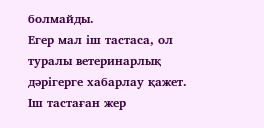болмайды.
Егер мал іш тастаса, ол туралы ветеринарлық дәрігерге хабарлау қажет. Іш тастаған жер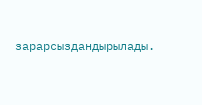зарарсыздандырылады.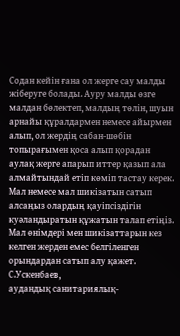Содан кейін ғана ол жерге сау малды жіберуге болады. Ауру малды өзге малдан бөлектеп, малдың төлін, шуын арнайы құралдармен немесе айырмен алып, ол жердің сабан-шөбін топырағымен қоса алып қорадан аулақ жерге апарып иттер қазып ала алмайтындай етіп көміп тастау керек.
Мал немесе мал шикізатын сатып алсаңыз олардың қауіпсіздігін куәландыратын құжатын талап етіңіз. Мал өнімдері мен шикізаттарын кез келген жерден емес белгіленген орындардан сатып алу қажет.
С.Ускенбаев,
аудандық санитариялық-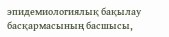эпидемиологиялық бақылау басқармасының басшысы,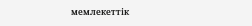мемлекеттік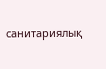санитариялық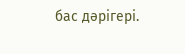бас дәрігері.